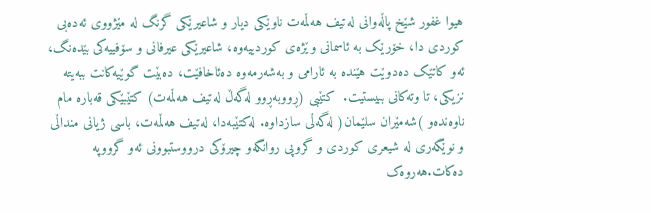هیوا غفور شێخ پاڵه‌وانى له‌تیف هه‌ڵمه‌ت ناوێکى دیار و شاعیرێکى گرنگ له‌ مێژووى ئه‌ده‌بى کوردى دا، خۆرێک به‌ ئاسمانى وێژه‌ى کوردییه‌وه‌، شاعیرێکى عیرفانى و سۆفییه‌کى بێده‌نگ، ئه‌و کاتێک ده‌دوێت هێنده‌ به‌ ئارامى و به‌شه‌رمه‌وه‌ ده‌ئاخافێت، ده‌بێت گوێیه‌کانت ببه‌یته‌ نزیکى، تا وته‌کانى ببیستیت.  کتێبى (ڕووبه‌ڕوو له‌گه‌ڵ له‌تیف هه‌ڵمه‌ت) کتێبێکى قه‌باره‌ مام ناوه‌نده‌و )شه‌مێران سلێمان( له‌گه‌ڵى سازداوه‌. له‌کتێبه‌دا، له‌تیف هه‌ڵمه‌ت، باسى ژیانى منداڵى و نوێگه‌رى له‌ شیعرى کوردى و گروپى روانگه‌و چیرۆکى درووستبوونى ئه‌و گرووپه‌ ده‌کات.هه‌روه‌ک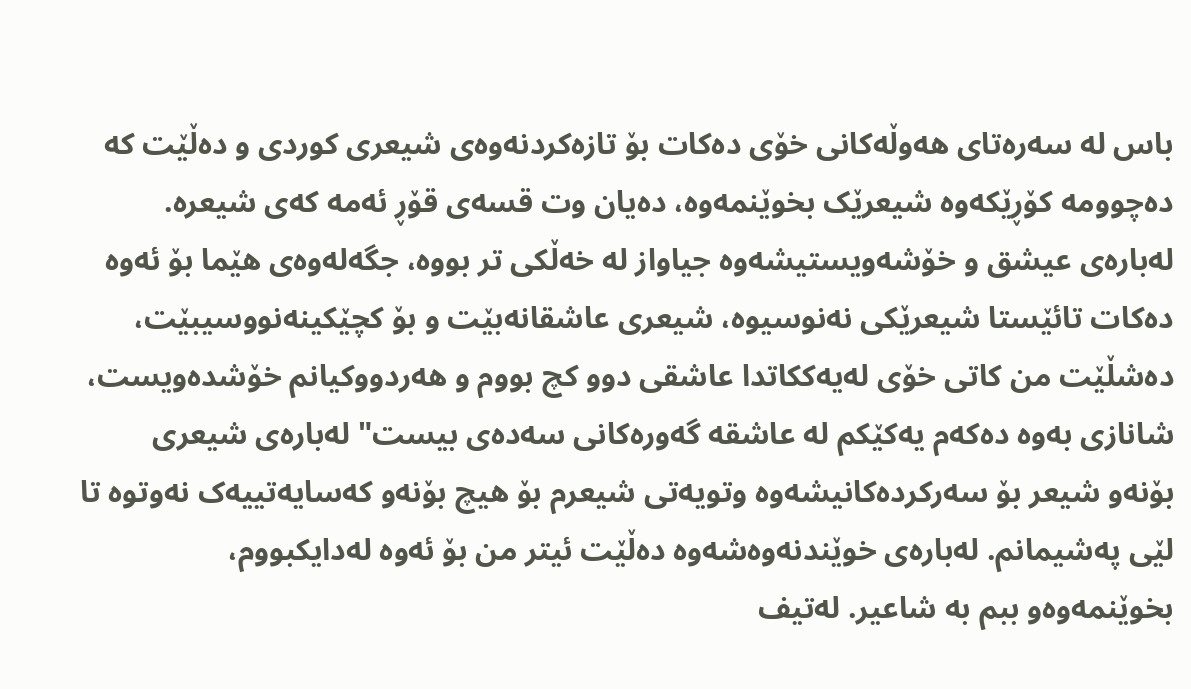باس له‌ سه‌ره‌تاى هه‌وڵه‌کانى خۆى ده‌کات بۆ تازه‌کردنه‌وه‌ى شیعرى کوردى و ده‌ڵێت که‌ ده‌چوومه‌ کۆڕێکه‌وه‌ شیعرێک بخوێنمه‌وه‌، ده‌یان وت قسه‌ى قۆڕ ئه‌مه‌ که‌ى شیعره‌. له‌باره‌ى عیشق و خۆشه‌ویستیشه‌وه‌ جیاواز له‌ خه‌ڵکى تر بووه‌، جگه‌له‌وه‌ى هێما بۆ ئه‌وه‌ ده‌کات تائێستا شیعرێکی نه‌نوسیوه‌، شیعرى عاشقانه‌بێت و بۆ کچێکینه‌نووسیبێت، ده‌شڵێت من کاتى خۆى له‌یه‌ککاتدا عاشقى دوو کچ بووم و هه‌ردووکیانم خۆشده‌ویست، شانازى به‌وه‌ ده‌که‌م یه‌کێکم له‌ عاشقه‌ گه‌وره‌کانى سه‌ده‌ى بیست" له‌باره‌ى شیعرى بۆنه‌و شیعر بۆ سه‌رکرده‌کانیشه‌وه‌ وتویه‌تى شیعرم بۆ هیچ بۆنه‌و که‌سایه‌تییه‌ک نه‌وتوه‌ تا لێى په‌شیمانم. له‌باره‌ى خوێندنه‌وه‌شه‌وه‌ ده‌ڵێت ئیتر من بۆ ئه‌وه‌ له‌دایکبووم، بخوێنمه‌وه‌و ببم به‌ شاعیر. له‌تیف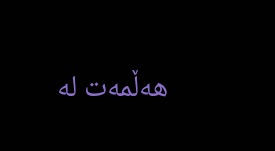هه‌ڵمه‌ت له‌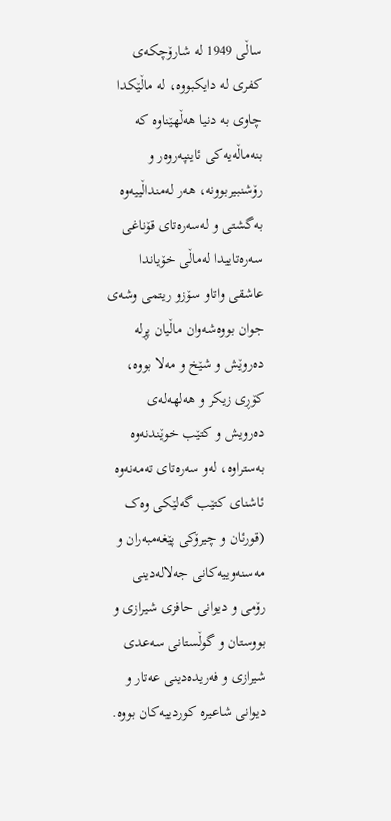ساڵى 1949 له‌ شارۆچکه‌ى کفرى له‌ دایکبووه‌، له‌ ماڵێکدا چاوى به‌ دنیا هه‌ڵهێناوه‌ که‌ بنه‌ماڵه‌یه‌کى ئاینپه‌روه‌ر و رۆشنبیربوونه‌، هه‌ر له‌منداڵییه‌وه‌ به‌گشتی و له‌سه‌ره‌تای قۆناغی سه‌ره‌تاییدا له‌ماڵی خۆیاندا عاشقی واتاو سۆزو ریتمی وشه‌ی جوان بووه‌شه‌وان ماڵیان پڕله‌ ده‌روێش و شێخ و مه‌لا بووه‌، کۆڕى زیکر و هه‌لهه‌له‌ى ده‌رویش و کتێب خوێندنه‌وه‌ به‌ستراوه‌، له‌و سه‌ره‌تاى ته‌مه‌نه‌وه‌ ئاشناى کتێب گه‌لێکى وه‌ک (قورئان و چیرۆکى پێغه‌مبه‌ران و مه‌سنه‌وییه‌کانى جه‌لاله‌دینى رۆمى و دیوانى حافزى شیرازى و بووستان و گوڵستانى سه‌عدى شیرازى و فه‌ریده‌دینى عه‌تار و دیوانى شاعیره‌ کوردییه‌کان بووه‌.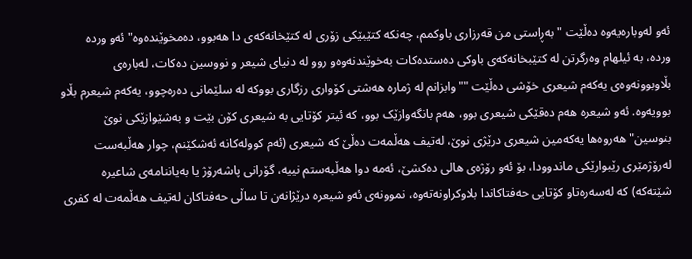ئه‌و له‌وباره‌یه‌وه‌ ده‌ڵێت "به‌ڕاستى من قه‌رزارى باوکمم، چه‌نکه‌ کتێبێکى زۆرى له‌ کتێخانه‌که‌ى دا هه‌بوو، ده‌مخوێنده‌وه‌" ئه‌و ورده‌ ورده‌، به‌ ئیلهام وه‌رگرتن له‌ کتێبخانه‌که‌ى باوکى ده‌ستده‌کات به‌خوێندنه‌وه‌و روو له‌ دنیاى شیعر و نووسین ده‌کات، له‌باره‌ى بڵاوبوونه‌وه‌ى یه‌که‌م شیعرى خۆشى ده‌ڵێت ""وابزانم له‌ ژماره‌ هه‌شتى کۆوارى رزگارى بووکه‌ له‌ سلێمانى ده‌ره‌چوو، یه‌که‌م شیعرم بڵاو بوویه‌وه‌. ئه‌و شیعره‌ هه‌م ده‌قێکى شیعرى بوو، هه‌م بانگه‌وازێک بوو، که‌ ئیتر کۆتایی به‌ شیعرى کۆن بێت و به‌شێوازێکى نوێ بنوسین" هه‌روه‌ها یه‌که‌مین شیعری درێژی نوێ، له‌تیف هه‌ڵمه‌ت ده‌ڵێ که‌ شیعری (ئه‌م کووله‌کانه‌ ئه‌شکێنم، چوار هه‌ڵبه‌ست له‌رۆژمێری رێبوارێکی ماندوودا، بۆ ئه‌و رۆژه‌ی هالی ده‌کشێ، ئه‌مه‌ دوا هه‌ڵبه‌ستم نییه‌، گۆرانی پاشه‌رۆژ یا به‌یاننامه‌ی شاعیره‌ شێته‌که‌) که‌ له‌سه‌ره‌تاو کۆتایی حه‌فتاکاندا بلاوکراونه‌ته‌وه،‌ نموونه‌ی ئه‌و شیعره‌ درێژانه‌ن تا ساڵى حه‌فتاکان له‌تیف هه‌ڵمه‌ت له‌ کفرى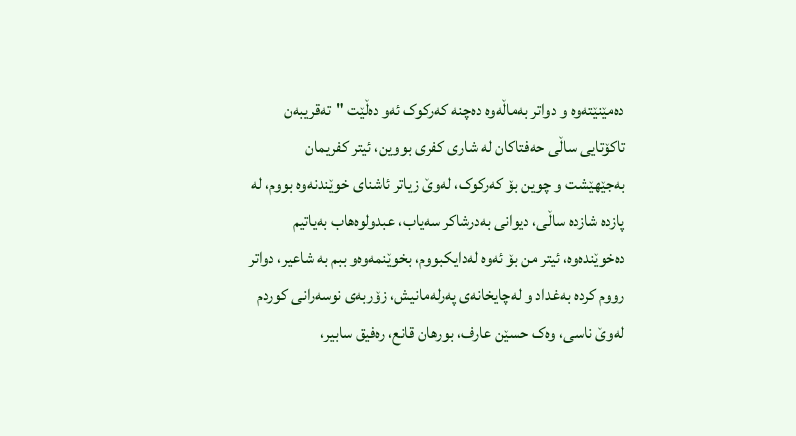ده‌مێنێته‌وه‌ و دواتر به‌ماڵه‌وه‌ ده‌چنه‌ که‌رکوک ئه‌و ده‌ڵێت "ته‌قریبه‌ن تاکۆتایی ساڵى حه‌فتاکان له‌ شارى کفرى بووین، ئیتر کفریمان به‌جێهێشت و چوین بۆ که‌رکوک، له‌وێ زیاتر ئاشناى خوێندنه‌وه‌ بووم، له‌ پازده‌ شازده‌ ساڵى، دیوانى به‌درشاکر سه‌یاب، عبدولوه‌هاب به‌یاتیم ده‌خوێنده‌وه‌، ئیتر من بۆ ئه‌وه‌ له‌دایکبووم، بخوێنمه‌وه‌و ببم به‌ شاعیر، دواتر رووم کرده‌ به‌غداد و له‌چایخانه‌ى په‌رله‌مانیش، زۆربه‌ى نوسه‌رانى کوردم له‌وێ ناسى، وه‌ک حسێن عارف، بورهان قانع، ره‌فیق سابیر،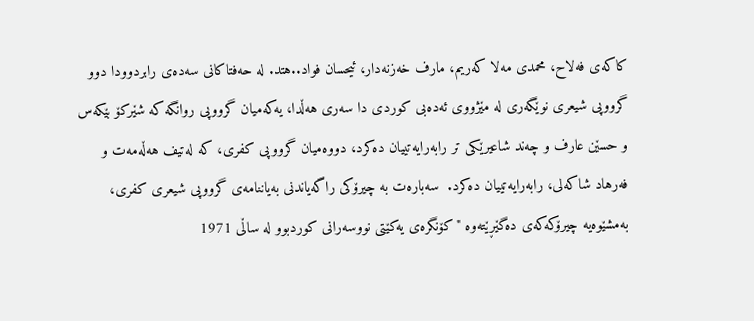کاکه‌ى فه‌لاح، محمدى مه‌لا که‌ریم، مارف خه‌زنه‌دار، ئیحسان فواد..هتد. له‌ حه‌فتاکانى سه‌ده‌ى رابردوودا دوو گرووپى شیعرى نوێگه‌رى له‌ مێژووى ئه‌ده‌بى کوردى دا سه‌رى هه‌ڵدا، یه‌که‌میان گرووپى روانگه‌ که‌ شێرکۆ بێکه‌س و حسێن عارف و چه‌ند شاعیرێکى تر رابه‌رایه‌تییان ده‌کرد، دووه‌میان گرووپى کفرى، که‌ له‌تیف هه‌ڵه‌مه‌ت و فه‌رهاد شاکه‌لى، رابه‌رایه‌تییان ده‌کرد.  سه‌باره‌ت به‌ چیرۆکى راگه‌یاندنى به‌یاننامه‌ى گرووپى شیعرى کفرى، به‌مشێوه‌یه‌ چیرۆکه‌که‌ى ده‌گێڕێته‌وه‌ "کۆنگره‌ى یه‌کێتى نووسه‌رانى کوردبوو له‌ ساڵى 1971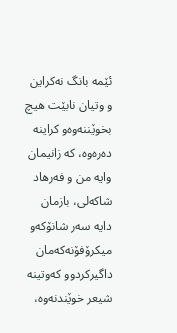ئێمه‌ بانگ نه‌کراین و وتیان نابێت هیچ بخوێننه‌وه‌و کراینه‌ ده‌ره‌وه‌، که‌ زانیمان وایه‌ من و فه‌رهاد شاکه‌لى، بازمان دایه‌ سه‌ر شانۆکه‌و میکرۆفۆنه‌که‌مان داگیرکردوو که‌وتینه‌ شیعر خوێندنه‌وه‌،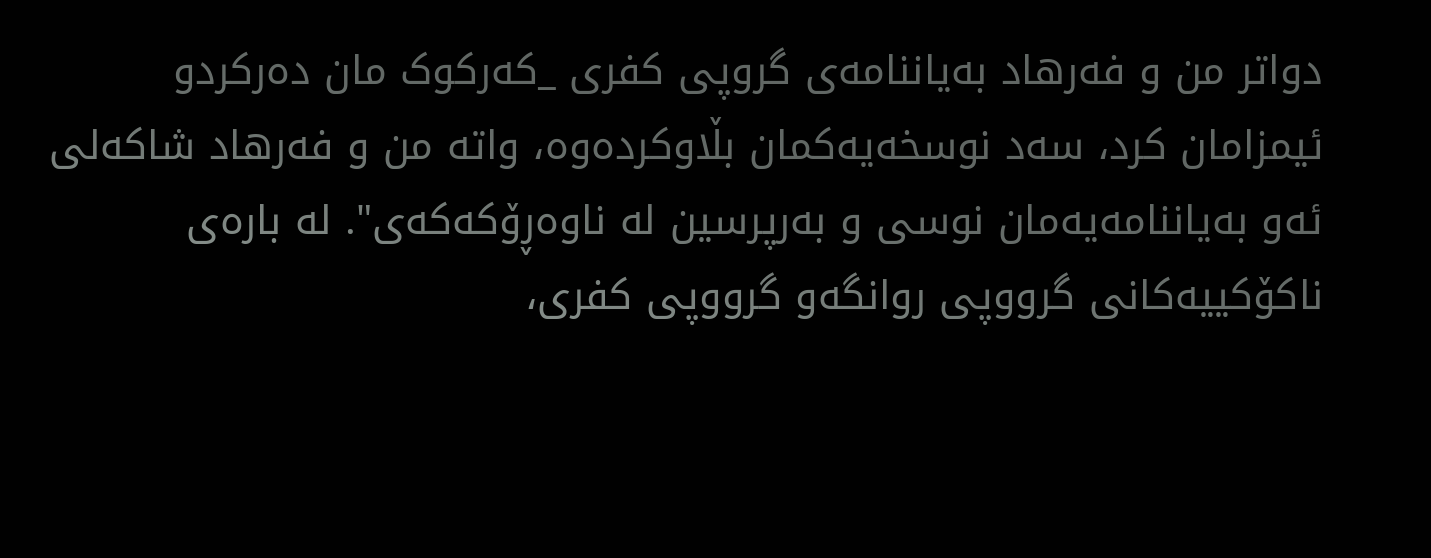دواتر من و فه‌رهاد به‌یاننامه‌ى گروپى کفری _که‌رکوک مان ده‌رکردو ئیمزامان کرد، سه‌د نوسخه‌یه‌کمان بڵاوکرده‌وه‌، واته‌ من و فه‌رهاد شاکه‌لى ئه‌و به‌یاننامه‌یه‌مان نوسی و به‌رپرسین له‌ ناوه‌ڕۆکه‌که‌ى". له‌ باره‌ى ناکۆکییه‌کانی گرووپى روانگه‌و گرووپى کفرى،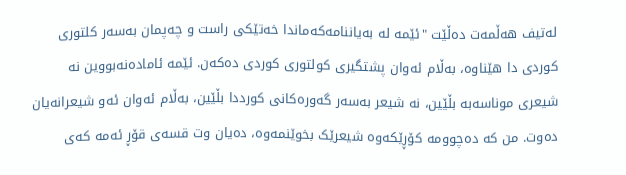له‌تیف هه‌ڵمه‌ت ده‌ڵێت "ئێمه‌ له‌ به‌یاننامه‌که‌ماندا خه‌تێکى راست و چه‌پمان به‌سه‌ر کلتورى کوردى دا هێناوه‌، به‌ڵام ئه‌وان پشتگیرى کولتورى کوردى ده‌که‌ن. ئێمه‌ ئاماده‌نه‌بووین نه‌ شیعرى موناسه‌به‌ بڵێین، نه‌ شیعر به‌سه‌ر گه‌وره‌کانى کورددا بڵێین، به‌ڵام ئه‌وان ئه‌و شیعرانه‌یان ده‌وت. من که‌ ده‌چوومه‌ کۆڕێکه‌وه‌ شیعرێک بخوێنمه‌وه‌، ده‌یان وت قسه‌ى قۆڕ ئه‌مه‌ که‌ى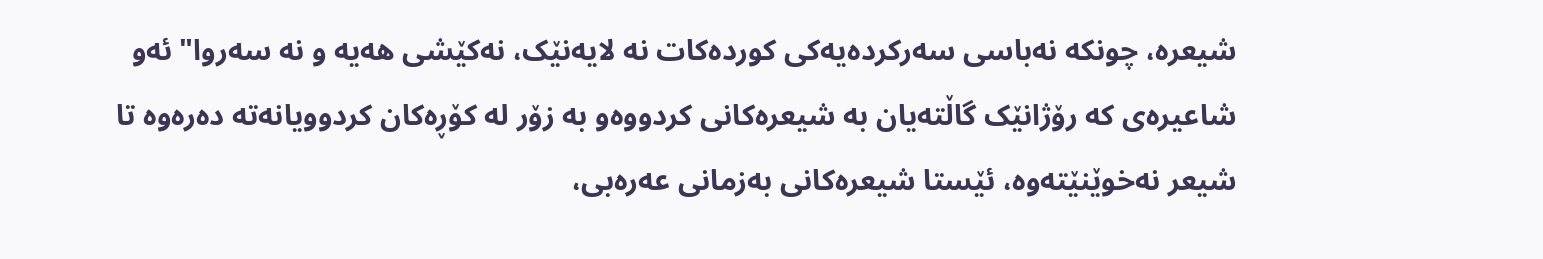شیعره‌، چونکه‌ نه‌باسى سه‌رکرده‌یه‌کى کورده‌کات نه‌ لایه‌نێک، نه‌کێشى هه‌یه‌ و نه‌ سه‌روا" ئه‌و شاعیره‌ى که‌ رۆژانێک گاڵته‌یان به‌ شیعره‌کانى کردووه‌و به‌ زۆر له‌ کۆڕه‌کان کردوویانه‌ته‌ ده‌ره‌وه‌ تا شیعر نه‌خوێنێته‌وه‌، ئێستا شیعره‌کانى به‌زمانى عه‌ره‌بى،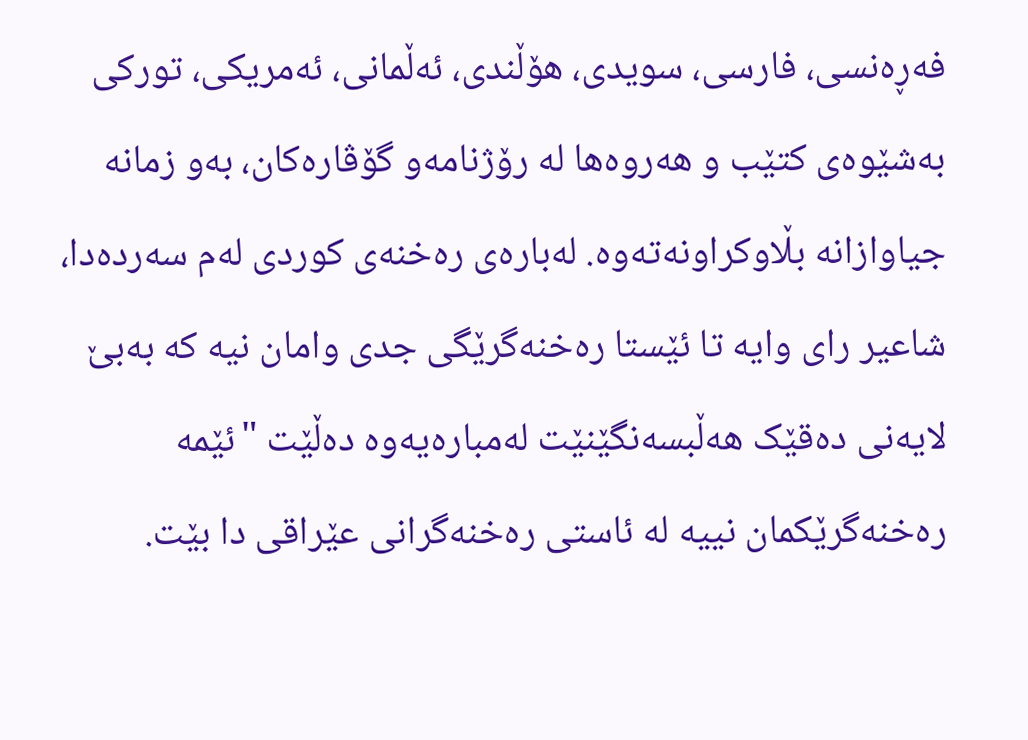فه‌ڕه‌نسى، فارسى، سویدى، هۆڵندى، ئه‌ڵمانى، ئه‌مریکى، تورکى به‌شێوه‌ى کتێب و هه‌روه‌ها له‌ رۆژنامه‌و گۆڤاره‌کان، به‌و زمانه‌ جیاوازانه‌ بڵاوکراونه‌ته‌وه‌. له‌باره‌ى ره‌خنه‌ى کوردى له‌م سه‌رده‌دا، شاعیر راى وایه‌ تا ئێستا ره‌خنه‌گرێگى جدى وامان نیه‌ که‌ به‌بێ لایه‌نى ده‌قێک هه‌ڵبسه‌نگێنێت له‌مباره‌یه‌وه‌ ده‌ڵێت "ئێمه‌ ره‌خنه‌گرێکمان نییه‌ له‌ ئاستى ره‌خنه‌گرانى عێراقى دا بێت.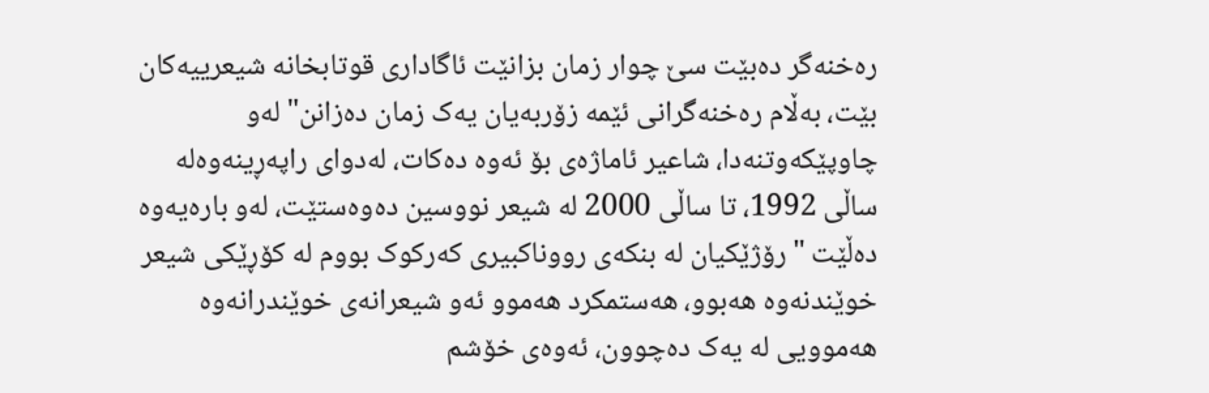ره‌خنه‌گر ده‌بێت سێ چوار زمان بزانێت ئاگادارى قوتابخانه‌ شیعرییه‌کان بێت، به‌ڵام ره‌خنه‌گرانى ئێمه‌ زۆربه‌یان یه‌ک زمان ده‌زانن" له‌و چاوپێکه‌وتنه‌دا، شاعیر ئاماژه‌ى بۆ ئه‌وه‌ ده‌کات، له‌دواى راپه‌ڕینه‌وه‌له‌ ساڵى 1992، تا ساڵى 2000 له‌ شیعر نووسین ده‌وه‌ستێت، له‌و باره‌یه‌وه‌ ده‌ڵێت "رۆژێکیان له‌ بنکه‌ى رووناکبیرى که‌رکوک بووم له‌ کۆڕێکى شیعر خوێندنه‌وه‌ هه‌بوو، هه‌ستمکرد هه‌موو ئه‌و شیعرانه‌ى خوێندرانه‌وه‌ هه‌موویى له‌ یه‌ک ده‌چوون، ئه‌وه‌ى خۆشم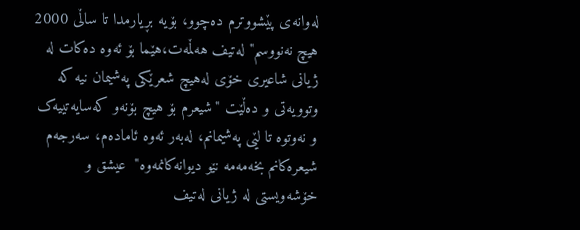له‌وانه‌ى پێشووترم ده‌چوو، بۆیه‌ بڕیارمدا تا ساڵى 2000 هیچ نه‌نووسم" له‌تیف هه‌ڵمه‌ت،هێما بۆ ئه‌وه‌ ده‌کات له‌ ژیانى شاعیرى خۆى له‌هیچ شعرێکى په‌شیمان نیه‌ که‌ وتوویه‌تى و ده‌ڵێت "شیعرم بۆ هیچ بۆنه‌و که‌سایه‌تییه‌ک و نه‌وتوه‌ تا لێى په‌شیمانم، له‌به‌ر ئه‌وه‌ ئاماده‌م، سه‌رجه‌م شیعره‌کانم بخه‌مه‌مه‌ نێو دیوانه‌کانمه‌وه‌"  عیشق و خۆشه‌ویستى له‌ ژیانى له‌تیف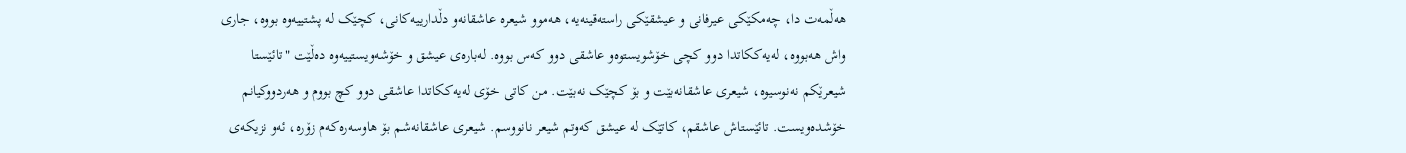هه‌ڵمه‌ت دا، چه‌مکێکى عیرفانى و عیشقێکى راسته‌قینه‌یه‌، هه‌موو شیعره‌ عاشقانه‌و دڵدارییه‌کانى، کچێک له‌ پشتییه‌وه‌ بووه‌، جارى واش هه‌بووه‌، له‌یه‌ککاتدا دوو کچى خۆشویستوه‌و عاشقى دوو که‌س بووه‌. له‌باره‌ى عیشق و خۆشه‌ویستییه‌وه‌ ده‌ڵێت "تائێستا شیعرێکم نه‌نوسیوه‌، شیعرى عاشقانه‌بێت و بۆ کچێک نه‌بێت. من کاتى خۆى له‌یه‌ککاتدا عاشقى دوو کچ بووم و هه‌ردووکیانم خۆشده‌ویست. تائێستاش عاشقم، کاتێک له‌ عیشق که‌وتم شیعر نانووسم. شیعری عاشقانه‌شم بۆ هاوسه‌ره‌که‌م زۆره‌، ئه‌و نزیکه‌ى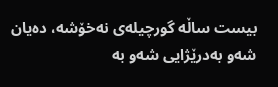بیست ساڵه‌ گورچیله‌ى نه‌خۆشه‌، ده‌یان شه‌و به‌درێژایی شه‌و به‌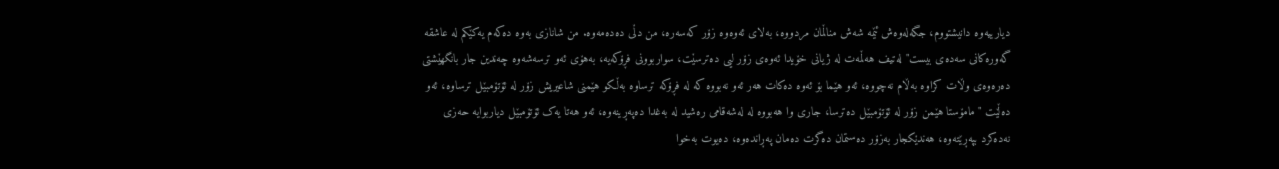دیارییه‌وه‌ دانیشتووم، جگه‌له‌وه‌ش ئێمه‌ شه‌ش مناڵمان مردووه‌، به‌لاى ئه‌وه‌وه‌ زۆر که‌سه‌ره‌، من دڵى ده‌ده‌مه‌وه‌. من شانازى به‌وه‌ ده‌که‌م یه‌کێکم له‌ عاشقه‌ گه‌وره‌کانى سه‌ده‌ى بیست" له‌تیف هه‌ڵمه‌ت له‌ ژیانى خۆیدا ئه‌وه‌ى زۆر لیى ده‌ترسێت، سواربوونى فڕۆکه‌یه‌، به‌هۆى ئه‌و ترسه‌شه‌وه‌ چه‌ندین جار بانگهێشتى ده‌ره‌وه‌ى وڵات کراوه‌ به‌ڵام نه‌چووه‌، ئه‌و هێما بۆ ئه‌وه‌ ده‌کات هه‌ر ئه‌و نه‌بووه‌ که‌ له‌ فڕۆکه‌ ترساوه‌ به‌ڵکو هێمنى شاعیریش زۆر له‌ ئۆتۆمبێل ترساوه‌، ئه‌و ده‌ڵێت "مامۆستا هێمن زۆر له‌ ئۆتۆمبێل ده‌ترسا، جارى وا هه‌بووه‌ له‌ له‌شه‌قامى ره‌شید له‌ به‌غدا ده‌په‌ڕینه‌وه‌، ئه‌و هه‌تا یه‌ک ئۆتۆمبێل دیاربوایه‌ حه‌زى نه‌ده‌کرد بپه‌ڕێته‌وه‌، هه‌ندێکجار به‌زۆر ده‌ستمان ده‌گرت ده‌مان په‌ڕانده‌وه‌، ده‌یوت به‌خوا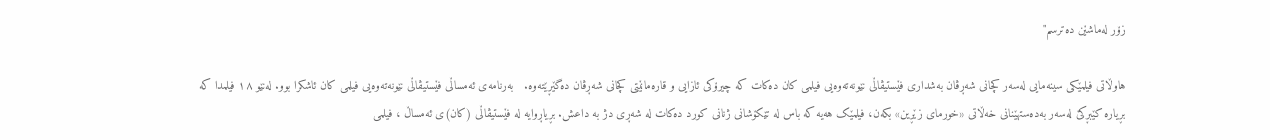زۆر له‌ماشێن ده‌ترسم"

هاوڵاتى فیلمێکى سینه‌مایی له‌سه‌ر کچانى شه‌ڕڤان به‌شدارى فێستیڤاڵى نێونه‌ته‌وه‌یى فیلمى کان ده‌کات که‌ چیرۆکى ئازایی و قاره‌مانێتى کچانى شه‌ڕڤان ده‌گێڕێته‌وه‌.   به‌رنامه‌ى ئه‌مساڵى فێستیڤاڵى نێونه‌ته‌وه‌یى فیلمى کان ئاشکرا بوو. له‌نێو ١٨ فیلمدا که‌ بڕیاره‌ کێبڕکێ له‌سه‌ر به‌ده‌ستهێنانى خه‌ڵاتى «خورماى زێڕین» بکه‌ن، فیلمێک هه‌یه‌ که‌ باس له‌ تێکۆشانى ژنانى کورد ده‌کات له‌ شه‌ڕى دژ به‌ داعش. بڕیاڕوایه‌ له‌ فێستیڤاڵى (کان)ى ئه‌مساڵ ، فیلمى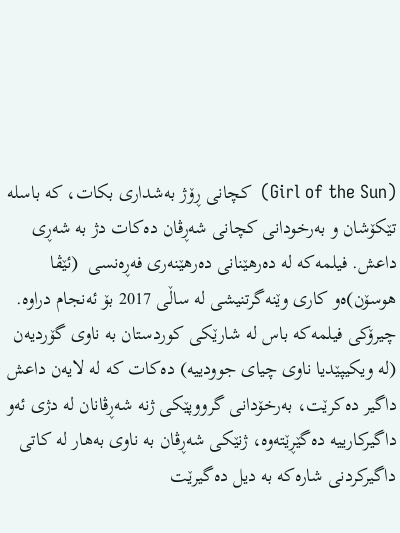(Girl of the Sun)  کچانى ڕۆژ به‌شدارى بکات، که‌ باسله‌ تێکۆشان و به‌رخودانى کچانى شه‌ڕڤان ده‌کات دژ به‌ شه‌ڕى داعش. فیلمه‌که‌ له‌ ده‌رهێنانى ده‌رهێنه‌رى فه‌ڕه‌نسى  (ئێڤا هوسۆن)ه‌و کارى وێنه‌گرتنیشى له‌ ساڵی 2017 بۆ ئه‌نجام دراوه‌. چیرۆکى فیلمه‌که‌ باس له‌ شارێکى کوردستان به‌ ناوى گۆردیه‌ن (له‌ ویکیپێدیا ناوى چیاى جوودییه‌) ده‌کات که‌ له‌ لایه‌ن داعش داگیر ده‌کرێت، به‌رخۆدانى گرووپێکى ژنه‌ شه‌ڕڤانان له‌ دژى ئه‌و داگیرکارییه‌ ده‌گێڕێته‌وه‌، ژنێکى شه‌ڕڤان به‌ ناوى به‌هار له‌ کاتى داگیرکردنى شاره‌که‌ به‌ دیل ده‌گیرێت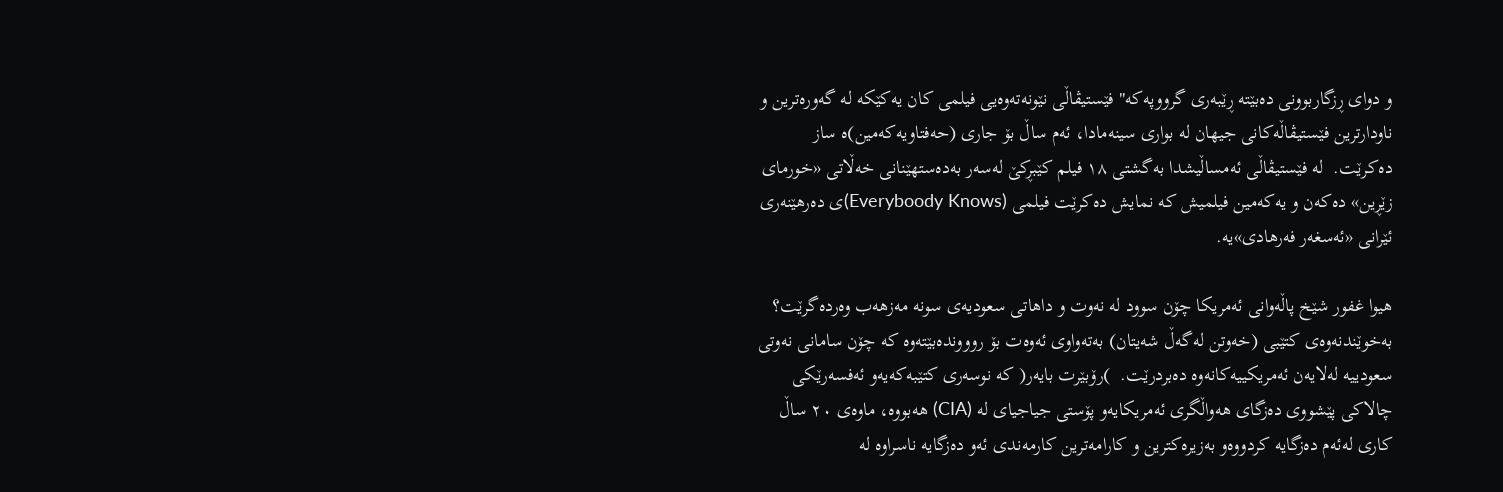و دواى ڕزگاربوونى ده‌بێته‌ ڕێبه‌رى گرووپه‌که‌" فێستیڤاڵى نێونه‌ته‌وه‌یى فیلمى کان یه‌کێکه‌ له‌ گه‌وره‌ترین و ناودارترین فێستیڤاڵه‌کانى جیهان له‌ بوارى سینه‌مادا، ئه‌م ساڵ بۆ جارى (حه‌فتاویه‌که‌مین)ه‌ ساز ده‌کرێت.  له‌ فێستیڤاڵى ئه‌مساڵیشدا به‌گشتى ١٨ فیلم کێبڕکێ له‌سه‌ر به‌ده‌ستهێنانى خه‌ڵاتى «خورماى زێڕین» ده‌که‌ن و یه‌که‌مین فیلمیش که‌ نمایش ده‌کرێت فیلمى (Everyboody Knows)ى ده‌رهێنه‌رى ئێرانى «ئه‌سغه‌ر فه‌رهادی»یه‌.

هیوا غفور شێخ پاڵه‌وانى ئه‌مریکا چۆن سوود له‌ نه‌وت و داهاتى سعودیه‌ى سونه‌ مه‌زهه‌ب وه‌رده‌گرێت؟ به‌خوێندنه‌وه‌ى کتێبى (خه‌وتن له‌گه‌ڵ شه‌یتان) به‌ته‌واوى ئه‌وه‌ت بۆ رووونده‌بێته‌وه‌ که‌ چۆن سامانى نه‌وتى سعودییه‌ له‌لایه‌ن ئه‌مریکییه‌کانه‌وه‌ ده‌بردرێت.  )رۆبێرت بایه‌ر( که‌ نوسه‌رى کتێبه‌که‌یه‌و ئه‌فسه‌رێکى چالاکى پێشووى ده‌زگاى هه‌واڵگرى ئه‌مریکایه‌و پۆستى جیاجیاى له‌ (CIA) هه‌بووه‌، ماوه‌ى ۲۰ ساڵ کارى له‌ئه‌م ده‌زگایه‌ کردووه‌و به‌زیره‌کترین و کارامه‌ترین کارمه‌ندى ئه‌و ده‌زگایه‌ ناسراوه‌ له‌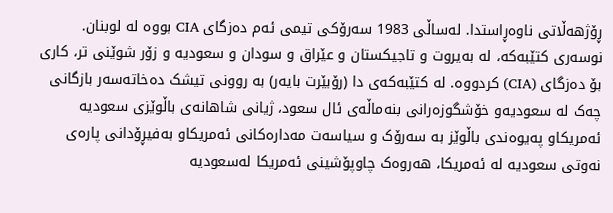ڕۆژهه‌ڵاتى ناوه‌ڕاستدا. له‌ساڵى 1983 سه‌رۆکى تیمى ئه‌م ده‌زگاى CIA بووه‌ له‌ لوبنان.  نوسه‌رى کتێبه‌که‌، له‌ به‌یروت و تاجیکستان و عێراق و سودان و سعودیه‌ و زۆر شوێنى تر، کارى بۆ ده‌زگاى (CIA) کردووه‌. له‌ کتێبه‌که‌ى دا (رۆبێرت بایه‌ر) به‌ روونى تیشک ده‌خاته‌سه‌ر بازگانى چه‌ک له‌ سعودیه‌و خۆشگوزه‌رانى بنه‌ماڵه‌ى ئال سعود، ژیانى شاهانه‌ى باڵوێزى سعودیه‌ ئه‌مریکاو په‌یوه‌ندى باڵوێز به‌ سه‌رۆک و سیاسه‌ت مه‌داره‌کانى ئه‌مریکاو به‌فیڕۆدانى پاره‌ى نه‌وتى سعودیه‌ له‌ ئه‌مریکا، هه‌روه‌ک چاوپۆشینى ئه‌مریکا له‌سعودیه‌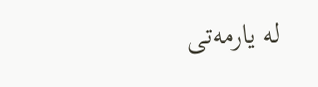له‌ یارمه‌تى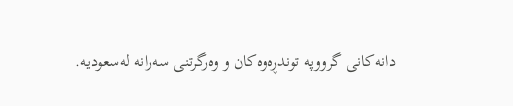دانه‌کانى گرووپه‌ توندڕه‌وه‌کان و وه‌رگرتنى سه‌رانه‌ له‌سعودیه‌.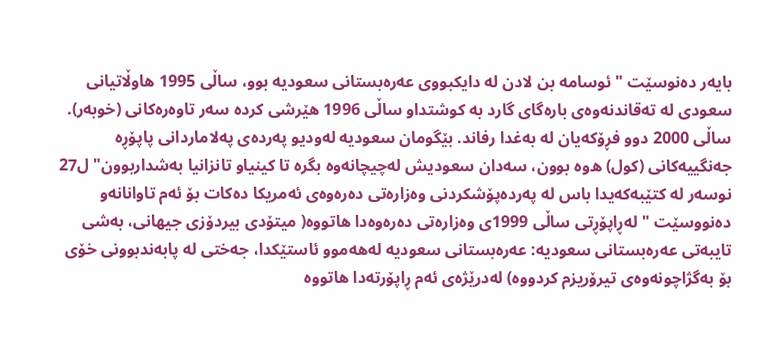بایه‌ر ده‌نوسێت "ئوسامه‌ بن لادن له‌ دایکبووى عه‌ره‌بستانى سعودیه‌ بوو، ساڵى 1995 هاوڵاتیانى سعودى له‌ ته‌قاندنه‌وه‌ى باره‌گاى گارد به‌ کوشتداو ساڵى 1996 هێرشى کرده‌ سه‌ر تاوه‌ره‌کانى (خوبه‌ر). ساڵى 2000 دوو فڕۆکه‌یان له‌ به‌غدا رفاند. بێگومان سعودیه‌ له‌ودیو په‌رده‌ى په‌لاماردانى پاپۆڕه‌ جه‌نگییه‌کانى (کول) ه‌وه‌ بوون، سه‌دان سعودیش له‌چیچانه‌وه‌ بگره‌ تا کینیاو تانزانیا به‌شداربوون" ل27  نوسه‌ر له‌ کتێبه‌که‌یدا باس له‌ په‌رده‌پۆشکردنى وه‌زاره‌تى ده‌ره‌وه‌ى ئه‌مریکا ده‌کات بۆ ئه‌م تاوانانه‌و ده‌نووسێت " له‌ڕاپۆڕتى ساڵى 1999ى وه‌زاره‌تى ده‌ره‌وه‌دا هاتووه‌( میتۆدى بیردۆزى جیهانی، به‌شى تایبه‌تی عه‌ره‌بستانى سعودیه‌: عه‌ره‌بستانى سعودیه‌ له‌هه‌موو ئاستێکدا، جه‌ختى له‌ پابه‌ندبوونى خۆى بۆ به‌گژاچونه‌وه‌ى تیرۆریزم کردووه‌) له‌درێژه‌ى ئه‌م ڕاپۆرته‌دا هاتووه‌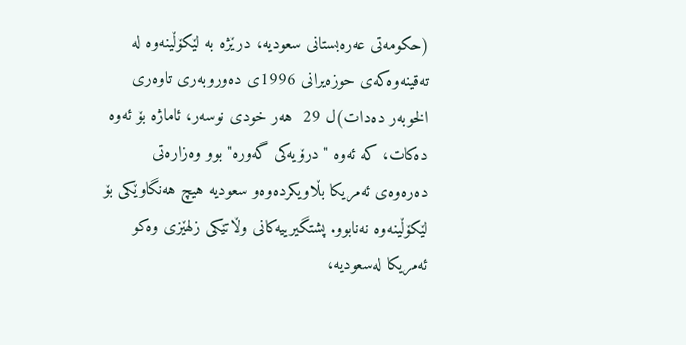(حکومه‌تى عه‌ره‌بستانى سعودیه‌، درێژه‌ به‌ لێکۆڵینه‌وه‌ له‌ ته‌قینه‌وه‌که‌ى حوزه‌یرانى 1996ى ده‌وروبه‌رى تاوه‌رى الخوبه‌ر ده‌دات)ل 29  هه‌ر خودى نوسه‌ر، ئاماژه‌ بۆ ئه‌وه‌ ده‌کات، که‌ ئه‌وه‌ "درۆیه‌کى گه‌وره‌" بوو وه‌زاره‌تى ده‌ره‌وه‌ى ئه‌مریکا بڵاویکرده‌وه‌و سعودیه‌ هیچ هه‌نگاوێکى بۆ لێکۆڵینه‌وه‌ نه‌نابوو. پشتگیرییه‌کانى وڵاتێکى زلهێزى وه‌کو ئه‌مریکا له‌سعودیه‌،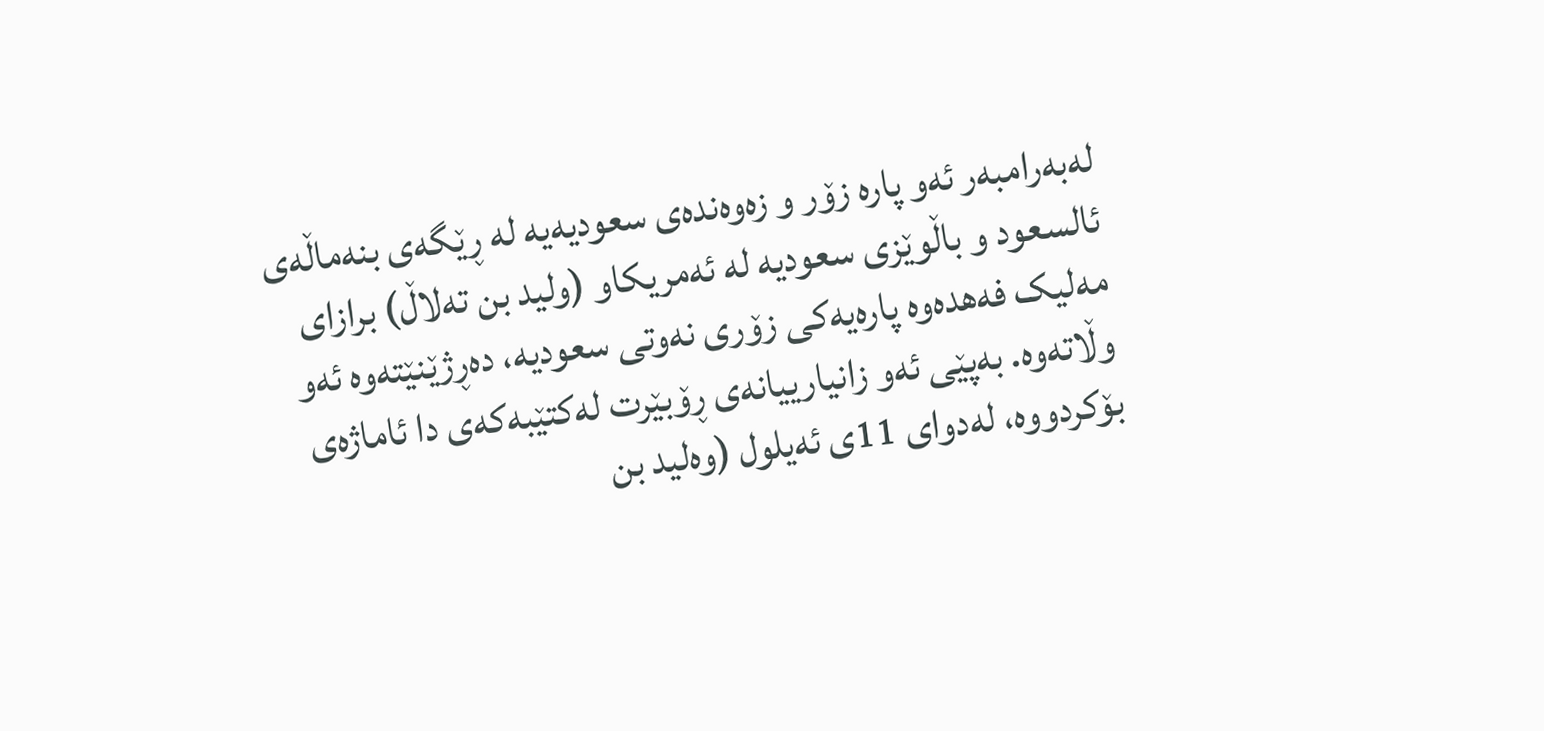له‌به‌رامبه‌ر ئه‌و پاره‌ زۆر و زه‌وه‌نده‌ى سعودیه‌یه‌ له‌ ڕێگه‌ى بنه‌ماڵه‌ى ئالسعود و باڵوێزى سعودیه‌ له‌ ئه‌مریکاو (ولید بن ته‌لاڵ) برازاى مه‌لیک فه‌هده‌وه‌ پاره‌یه‌کى زۆرى نه‌وتى سعودیه‌، ده‌ڕژێنێته‌وه‌ ئه‌و وڵاته‌وه‌. به‌پێى ئه‌و زانیارییانه‌ى ڕۆبێرت له‌کتێبه‌که‌ى دا ئاماژه‌ى بۆکردووه‌، له‌دواى 11ى ئه‌یلول (وه‌لید بن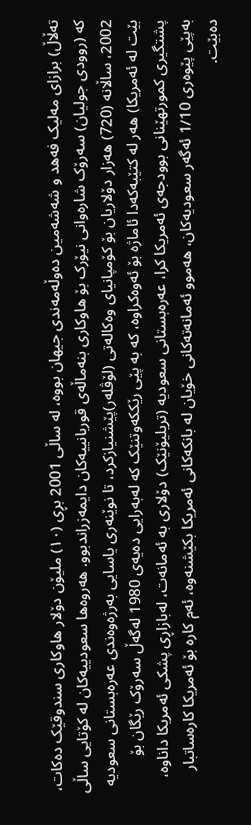ته‌ڵاڵ) برازاى مه‌لیک فه‌هد و شه‌شه‌مین ده‌وڵه‌مه‌ندى جیهان بووه‌، له‌ ساڵى 2001 بڕى (۱۰) ملیۆن دۆلار هاوکارى سندوقێک ده‌کات، که‌ (روودى جولیان) سه‌رۆک شاره‌وانى نیۆرک بۆ هاوکارى بنه‌ماڵه‌ى قوربانییه‌کان دایمه‌زراندبوو. هه‌روه‌ها سعودییه‌کان له‌ کۆتایی ساڵى 2002، ساڵانه‌ (720) هه‌زار دۆلاریان بۆ کۆمپانیاى وه‌کاله‌تى (لۆڤله‌ر)پێشنیازکرد، تا نوێنه‌رى یاسایی به‌رژه‌وه‌ندى عه‌ره‌بستانى سعودیه‌ بێت له‌ ئه‌مریکا) هه‌ر له‌ کتێبه‌که‌دا ئاماژه‌ بۆ ئه‌وه‌کراوه‌، که‌ به‌ پێى رێککه‌وتنێک که‌ له‌به‌رایی ده‌یه‌ى 1980 له‌گه‌ڵ سه‌رۆک رێگان بۆ پشتگیرى کمورتهێنانى بوودجه‌ى ئه‌مریکا کرا، عه‌ره‌بستانى سعودیه‌ (تریلیۆنێک) دۆلارى به‌ ئه‌مانه‌ت، له‌بازاڕى پشکى ئه‌مریکا داناوه‌، به‌پێى پێوه‌رى 1/10 ئه‌گه‌ر سعودیه‌کان، هه‌موو ئه‌مانه‌ته‌کانى خۆیان له‌ بانکه‌کانى ئه‌مریکا بکێشنه‌وه‌، ئه‌م کاره‌ بۆ ئه‌مریکا کاره‌ساتبار ده‌بێت.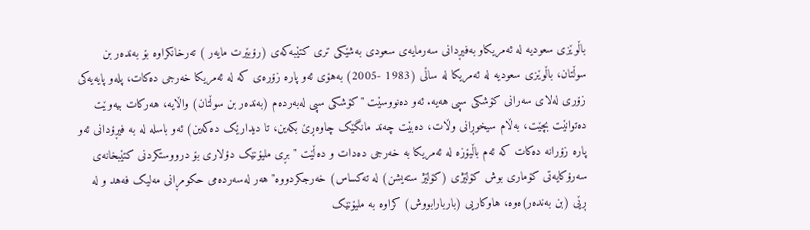باڵوێزى سعودیه‌ له‌ ئه‌مریکاو به‌فیڕدانى سه‌رمایه‌ى سعودى به‌شێکى ترى کتێبه‌که‌ى (رۆبێرت مایه‌ر ) ته‌رخانکراوه‌ بۆ به‌نده‌ر بن سوڵتان، باڵوێزى سعودیه‌ له‌ ئه‌مریکا له‌ ساڵى (1983 -2005) به‌هۆى ئه‌و پاره‌ زۆره‌ى که‌ له‌ ئه‌مریکا خه‌رجى ده‌کات، پله‌و پایه‌یه‌کى زۆرى له‌لاى سه‌رانى کۆشکى سپی هه‌یه‌. ئه‌و ده‌نووسێت "کۆشکى سپى له‌به‌رده‌م (به‌نده‌ر بن سوڵتان) واڵایه‌، هه‌رکات بیه‌وێت ده‌توانێت بچێت، به‌ڵام سیخوڕانى وڵات، ده‌بێت چه‌ند مانگێک چاوه‌ڕێ بکه‌ین، تا دیدارێک ده‌که‌ین) ئه‌و باسله‌ له‌ به‌ فیڕۆدانى ئه‌و پاره‌ زۆرانه‌ ده‌کات که‌ ئه‌م باڵیۆزه‌ له‌ ئه‌مریکا به‌ خه‌رجى ده‌دات و ده‌ڵێت "بڕى ملیۆنێک دۆلارى بۆ درووستکردنى کتێبخانه‌ى سه‌رۆکایه‌تى کۆمارى بوش کۆلێژى (کۆلێژ سته‌یشن) له‌ ته‌کساس) خه‌رجکردووه‌" هه‌ر له‌سه‌رده‌مى حکومڕانى مه‌لیک فه‌هد و له‌ ڕێى (بن به‌نده‌ر)ه‌وه‌، هاوکاریی (باربارابووش) کراوه‌ به‌ ملیۆنێک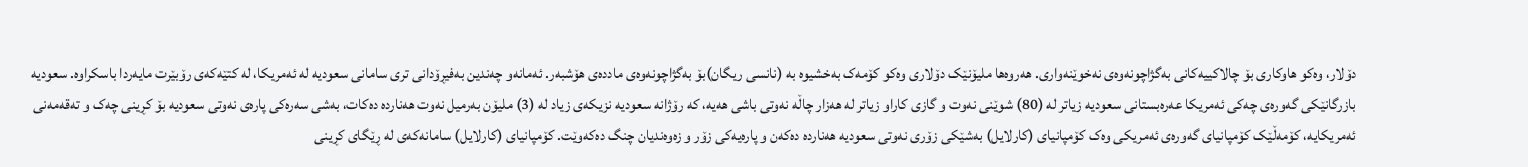دۆلار، وه‌کو هاوکارى بۆ چالاکییه‌کانى به‌گژاچونه‌وه‌ى نه‌خوێنه‌وارى. هه‌روه‌ها ملیۆنێک دۆلارى وه‌کو کۆمه‌ک به‌خشیوه‌ به‌ (نانسى ریگان)بۆ به‌گژاچونه‌وه‌ى مادده‌ى هۆشبه‌ر. ئه‌مانه‌و چه‌ندین به‌فیڕۆدانى ترى سامانى سعودیه‌ له‌ ئه‌مریکا، له‌ کتێه‌که‌ى رۆبێرت مایه‌ردا باسکراوه‌. سعودیه‌ بازرگانێکى گه‌وره‌ى چه‌کى ئه‌مریکا عه‌ره‌بستانى سعودیه‌ زیاتر له‌ (80) شوێنى نه‌وت و گازى کاراو زیاتر له‌ هه‌زار چاڵه‌ نه‌وتى باشى هه‌یه‌، که‌ رۆژانه‌ سعودیه‌ نزیکه‌ى زیاد له‌ (3) ملیۆن به‌رمیل نه‌وت هه‌نارده‌ ده‌کات، به‌شى سه‌ره‌کى پاره‌ى نه‌وتى سعودیه‌ بۆ کڕینى چه‌ک و ته‌قه‌مه‌نى ئه‌مریکایه‌، کۆمه‌ڵێک کۆمپانیاى گه‌وره‌ى ئه‌مریکى وه‌ک کۆمپانیاى (کارلایل) به‌شێکى زۆرى نه‌وتى سعودیه‌ هه‌نارده‌ ده‌که‌ن و پاره‌یه‌کى زۆر و زه‌وه‌ندیان چنگ ده‌که‌وێت. کۆمپانیاى (کارلایل) سامانه‌که‌ى له‌ ڕێگاى کڕینى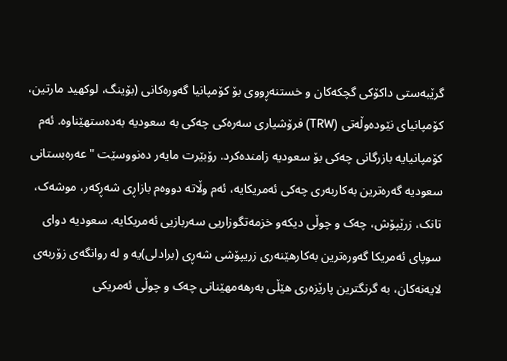گرێبه‌ستى داکۆکى گچکه‌کان و خستنه‌ڕووى بۆ کۆمپانیا گه‌وره‌کانى (بۆینگ، لوکهید مارتین، کۆمپانیاى نێوده‌وڵه‌تى (TRW) فرۆشیارى سه‌ره‌کى چه‌کى به‌ سعودیه‌ به‌ده‌ستهێناوه‌. ئه‌م کۆمپانیایه‌ بازرگانى چه‌کى بۆ سعودیه‌ زامنده‌کرد. رۆبێرت مایه‌ر ده‌نووسێت "عه‌ره‌بستانى سعودیه‌ گه‌ره‌ترین به‌کاربه‌رى چه‌کى ئه‌مریکایه‌، ئه‌م وڵاته‌ دووه‌م بازاڕى شه‌ڕکه‌ر، موشه‌ک، تانک، زرێپۆش، چه‌ک و چوڵى دیکه‌و خزمه‌تگوزاریی سه‌ربازیی ئه‌مریکایه‌. سعودیه‌ دواى سوپاى ئه‌مریکا گه‌وره‌ترین به‌کارهێنه‌رى زریپۆشى شه‌ڕى (برادلى)یه‌ و له‌ روانگه‌ى زۆربه‌ى لایه‌نه‌کان، به‌ گرنگترین پارێزه‌رى هێڵى به‌رهه‌مهێنانى چه‌ک و چوڵى ئه‌مریکى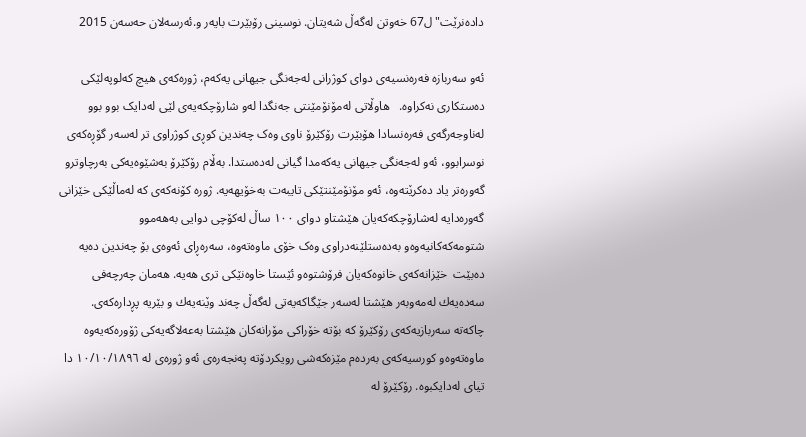داده‌نرێت"ل67 خه‌وتن له‌گه‌ڵ شه‌یتان. نوسینى رۆبێرت بایه‌ر و.ئه‌رسه‌لان حه‌سه‌ن 2015

ئەو سەربازە فەرەنسیەی دوای کوژرانی لەجەنگی جیهانی یەکەم، ژورەکەی ‌هیچ کەلوپەلێکی دەستکاری نەکراوە.   هاوڵاتی لەمۆنۆمێنتی جەنگدا لەو شارۆچکەیەی لێی لەدایک بوو بوو لەناوجەرگەی فەرەنسادا هۆبێرت رۆکێرۆ ناوی وەک چەندین کوڕی کوژراوی تر لەسەر گۆڕەکەی نوسرابوو، ئەو لەجەنگی جیهانی یەکەمدا گیانی لەدەستدا. بەڵام رۆکێرۆ بەشێوەیەکی بەرچاوترو گەورەتر یاد دەکرێتەوە، ئەو مۆنۆمێنتێکی تایبەت بەخۆیهەیە. ژورە کۆنەکەی کە لەماڵێکی خێزانی گەورەدایە لەشارۆچکەکەیان هێشتاو دوای ١٠٠ ساڵ لەکۆچی دوایی بەهەموو شتومەکەکانیەوەو بەدەستلێنەدراوی وەک خۆی ماوەتەوە، سەرەڕای ئەوەی بۆ چەندین دەیە دەبێت  خێزانەکەی خانوەکەیان فرۆشتوەو ئێستا خاوەنێکی تری هەیە. هەمان چەرچەفی سەدەیەك لەمەوبەر هێشتا لەسەر جێگاکەیەتی لەگەڵ چەند وێنەیەك و بێریە پڕدارەکەی. چاکەتە سەربازیەکەی رۆکێرۆ کە بۆتە خۆراکی مۆرانەکان هێشتا بەعەلاگەیەکی ژۆورەکەیەوە ماوەتەوەو کورسیەکەی بەردەم مێزەکەشی رویکردۆتە پەنجەرەی ئەو ژورەی لە ١٠/١٠/١٨٩٦ دا تیای لەدایكبوە. رۆکێرۆ لە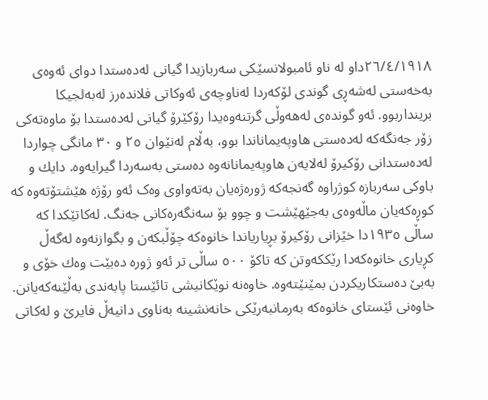٢٦/٤/١٩١٨داو لە ناو ئامبولانسێکی سەربازیدا گیانی لەدەستدا دوای ئەوەی بەخەستی لەشەڕی گوندی لۆکەردا لەناوچەی ئەوکاتی فلاندەرز لەبەلجیکا برینداربوو. ئەو گوندەی لەهەوڵی گرتنەوەیدا رۆکێرۆ گیانی لەدەستدا بۆ ماوەتەکی زۆر جەنگەکە لەدەستی هاوپەیماناندا بوو، بەڵام لەنێوان ٢٥ و ٣٠ مانگی چواردا لەدەستدانی رۆكیرۆ لەلایەن هاوپەیمانانەوە دەستی بەسەردا گیرایەوە. دایك و باوکی سەربازە کوژراوە گەنجەکە ژورەژەیان بەتەواوی وەک ئەو رۆژە هێشتۆتەوە کە کوڕەکەیان ماڵەوەی بەجێهێشت و چوو بۆ سەنگەرەکانی جەنگ. لەکاتێکدا کە ساڵی ١٩٣٥دا خێزانی رۆکیرۆ بڕیاریاندا خانوەکە چۆڵبکەن و بگوازنەوە لەگەڵ کڕیاری خانوەکەدا رێککەوتن کە تاکۆ ٥٠٠ ساڵی تر ئەو ژورە دەبێت وەك خۆی و بەبێ دەستکاریکردن بمێنێتەوە. خاوەنە نوێکانیشی تائێستا پابەندی بەڵێنەکەیانن. خاوەنی ئێستای خانوەکە بەرمانبەرێکی خانەنشینە بەناوی دانیەڵ فایرێ و لەکاتی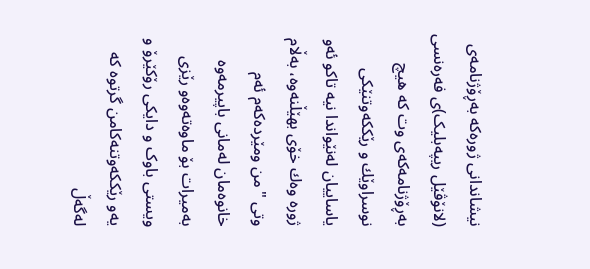نیشاندانی ژورەکە بەڕۆژنامەی (لانۆڤێل ریپەبلیک)ی فەرەنسی بەڕۆژنامەکەی وت کە هیچ نوسراوێك و رێککەوتنێکی یاساییان لەنێواندا نیە تاکو ئەو ژورە وەك خۆی بهێڵنەوە، بەڵام وتی "من ومێردەکەم ئەم خانوەمان لەمانی باپیرمەوە بەمیرات بۆ ماوەتەوەو رێزی ویستی باوک و دایکی رۆکێرۆ و یەو رێککەوتنەکامن گرتوە کە لەگەڵ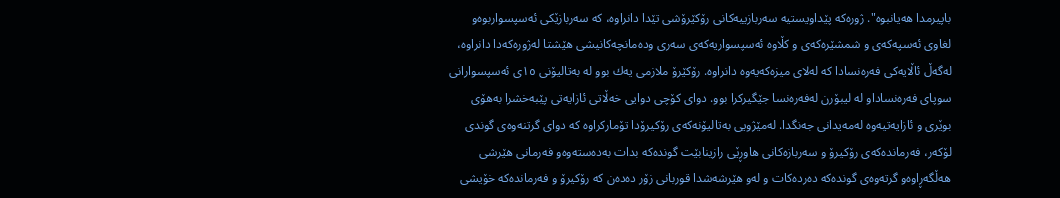باپیرمدا هەیانبوە". ژورەکە پێداویستیە سەربازییەکانی رۆکێرۆشی تێدا دانراوە، کە سەربازێکی ئەسپسواربوەو لغاوی ئەسپەکەی و شمشێرەکەی و کڵاوە ئەسپسواریەکەی سەری ودەمانچەکانیشی هێشتا لەژورەکەدا دانراوە، لەگەڵ ئاڵایەکی فەرەنسادا کە لەلای میزەکەیەوە دانراوە. رۆکێرۆ ملازمی یەك بوو لە بەتالیۆنی ١٥ی ئەسپسوارانی سوپای فەرەنساداو لە لیبۆرن لەفەرەنسا جێگیرکرا بوو. دوای کۆچی دوایی خەڵاتی ئازایەتی پێبەخشرا بەهۆی بوێری و ئازایەتیەوە لەمەیدانی جەنگدا. لەمێژویی بەتالیۆنەکەی رۆکیرۆدا تۆمارکراوە کە دوای گرتنەوەی گوندی لۆکەر، فەرماندەکەی رۆکیرۆ و سەربازەکانی هاوڕێی رازینابێت گوندەکە بدات بەدەستەوەو فەرمانی هێرشی هەڵگەڕاوەو گرتەوەی گوندەکە دەردەکات‌ و لەو هێرشەشدا قوربانی زۆر دەدەن کە رۆکیرۆ و فەرماندەکە خۆیشی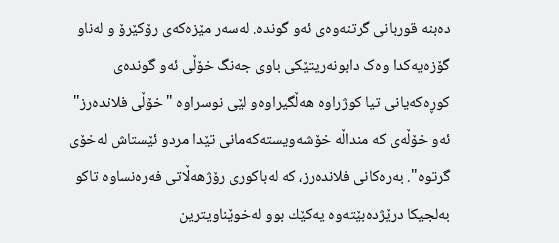دەبنە قوربانی گرتنەوەی ئەو گوندە. لەسەر مێزەکەی رۆکێرۆ و لەناو گۆزەیەکدا وەک دابونەریتێکی باوی جەنگ خۆڵی ئەو گوندەی کوڕەکەیانی تیا کوژراوە هەڵگیراوەو لێی نوسراوە "خۆڵی فلاندەرز" ئەو خۆڵەی کە منداڵە خۆشەویستەکەمانی تێدا مردو ئێستاش لەخۆی گرتوە". بەرەکانی فلاندەرز، کە لەباکوری رۆژهەڵاتی فەرەنساوە تاکو بەلجیکا درێژدەبێتەوە یەكێك بوو لەخوێناویترین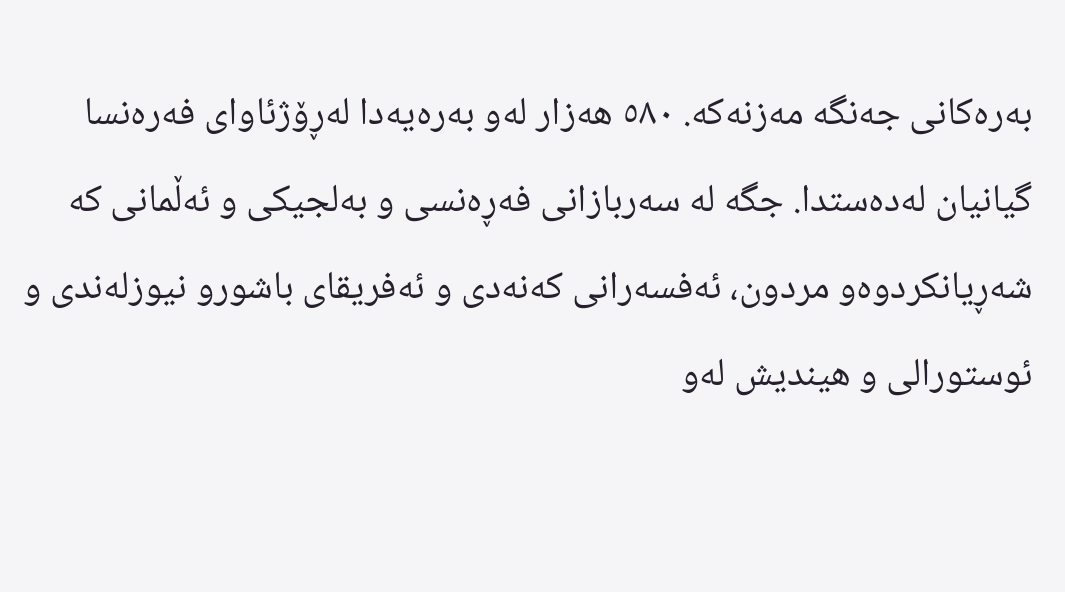بەرەکانی جەنگە مەزنەکە. ٥٨٠ هەزار لەو بەرەیەدا لەڕۆژئاوای فەرەنسا گیانیان لەدەستدا. جگە لە سەربازانی فەڕەنسی و بەلجیکی و ئەڵمانی کە شەڕیانکردوەو مردون، ئەفسەرانی کەنەدی و ئەفریقای باشورو نیوزلەندی و ئوستورالی و هیندیش لەو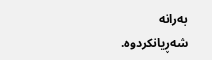بەرانە شەڕیانکردوە.